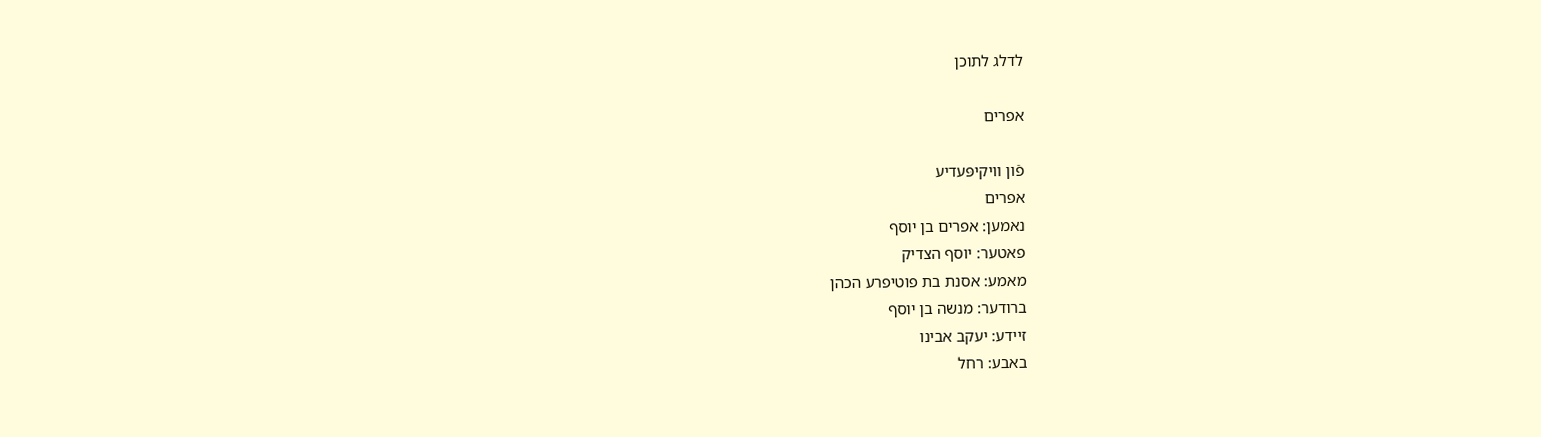לדלג לתוכן

אפרים

פֿון װיקיפּעדיע
אפרים
נאמען: אפרים בן יוסף
פאטער: יוסף הצדיק
מאמע: אסנת בת פוטיפרע הכהן
ברודער: מנשה בן יוסף
זיידע: יעקב אבינו
באבע: רחל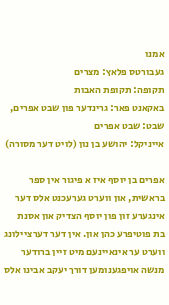אמנו
געבורטס פלאץ: מצרים
תקופה: תקופת האבות
באקאנט פאר: גרינדער פון שבט אפרים,
שבט: שבט אפרים
אייניקל: יהושע בן נון (לויט דער מסורה)

אפרים בן יוסף איז א פיגור אין ספר בראשית, און ווערט גערעכנט אלס דער אינגערע זון פון יוסף הצדיק און אסנת בת פוטיפרע כהן און. אין דער דערציילונג ווערט ער אינאיינעם מיט זיין ברודער מנשה אויפגענומען דורך יעקב אבינו אלס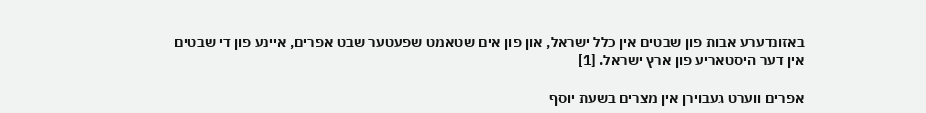באזונדערע אבות פון שבטים אין כלל ישראל, און פון אים שטאמט שפעטער שבט אפרים, איינע פון די שבטים אין דער היסטאריע פון ארץ ישראל. [1]

אפרים ווערט געבוירן אין מצרים בשעת יוסף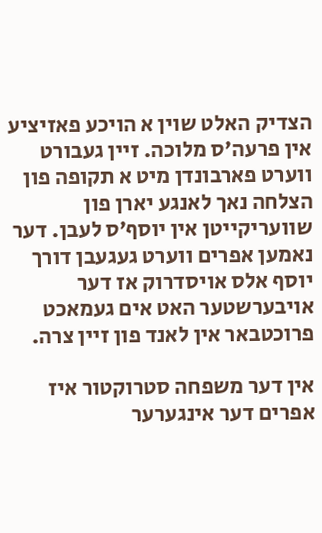הצדיק האלט שוין א הויכע פאזיציע אין פרעה׳ס מלוכה. זיין געבורט ווערט פארבונדן מיט א תקופה פון הצלחה נאך לאנגע יארן פון שוועריקייטן אין יוסף׳ס לעבן. דער נאמען אפרים ווערט געגעבן דורך יוסף אלס אויסדרוק אז דער אויבערשטער האט אים געמאכט פרוכטבאר אין לאנד פון זיין צרה.

אין דער משפחה סטרוקטור איז אפרים דער אינגערער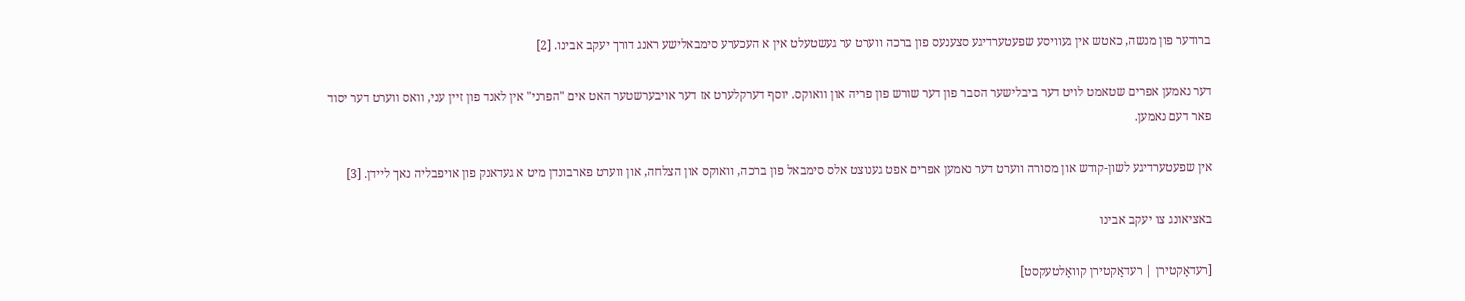ברודער פון מנשה, כאטש אין געוויסע שפעטערדיגע סצענעס פון ברכה ווערט ער געשטעלט אין א העכערע סימבאלישע ראנג דורך יעקב אבינו. [2]

דער נאמען אפרים שטאמט לויט דער ביבלישער הסבר פון דער שורש פון פריה און וואוקס. יוסף דערקלערט אז דער אויבערשטער האט אים "הפרני" אין לאנד פון זיין עני, וואס ווערט דער יסוד פאר דעם נאמען.

אין שפעטערדיגע לשון-קודש און מסורה ווערט דער נאמען אפרים אפט גענוצט אלס סימבאל פון ברכה, וואוקס און הצלחה, און ווערט פארבונדן מיט א געדאנק פון אויפבליה נאך ליידן. [3]

באציאונג צו יעקב אבינו

[רעדאַקטירן | רעדאַקטירן קוואַלטעקסט]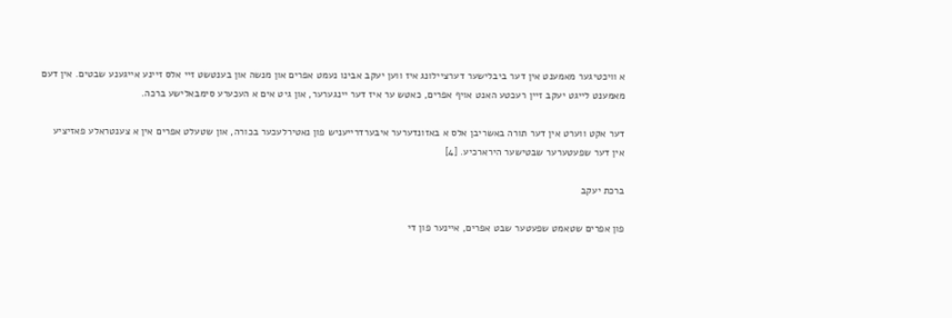א וויכטיגער מאמענט אין דער ביבלישער דערציילונג איז ווען יעקב אבינו נעמט אפרים און מנשה און בענטשט זיי אלס זיינע אייגענע שבטים. אין דעם מאמענט לייגט יעקב זיין רעכטע האנט אויף אפרים, כאטש ער איז דער יינגערער, און גיט אים א העכערע סימבאלישע ברכה.

דער אקט ווערט אין דער תורה באשריבן אלס א באזונדערער איבערדרייעניש פון נאטירלעכער בכורה, און שטעלט אפרים אין א צענטראלע פאזיציע אין דער שפעטערער שבטישער הירארכיע. [4]

ברכת יעקב

פון אפרים שטאמט שפעטער שבט אפרים, איינער פון די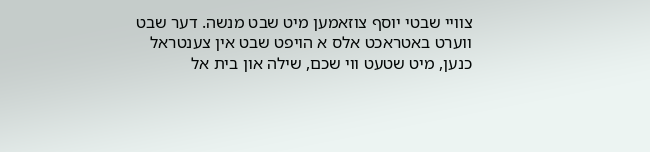צוויי שבטי יוסף צוזאמען מיט שבט מנשה. דער שבט ווערט באטראכט אלס א הויפט שבט אין צענטראל כנען, מיט שטעט ווי שכם, שילה און בית אל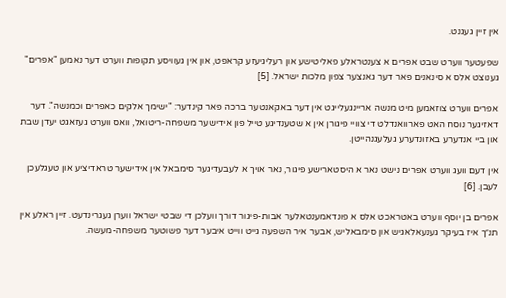אין זיין געגנט.

שפעטער ווערט שבט אפרים א צענטראלע פאליטישע און רעליגיעזע קראפט, און אין געוויסע תקופות ווערט דער נאמען "אפרים" גענוצט אלס א סינאנים פאר דער גאנצער צפון מלכות ישראל. [5]

אפרים ווערט צוזאמען מיט מנשה אריינגעלייגט אין דער באקאנטער ברכה פאר קינדער: "ישימך אלקים כאפרים וכמנשה". דער דאזיגער נוסח האט פארוואנדלט די צוויי פיגורן אין א שטענדיגע טייל פון אידישער משפחה-ריטואל, וואס ווערט געזאגט יעדן שבת און ביי אנדערע באזונדערע געלעגנהייטן.

אין דעם וועג ווערט אפרים נישט נאר א היסטארישע פיגור, נאר אויך א לעבעדיגער סימבאל אין אידישער טראדיציע און טעגלעכן לעבן. [6]

אפרים בן יוסף ווערט באטראכט אלס א פונדאמענטאלער אבות-פיגור דורך וועלכן די שבטי ישראל ווערן געגרינדעט. זיין ראלע אין תנ״ך איז בעיקר גענעאלאגיש און סימבאליש, אבער איר השפעה גייט ווייט איבער דער פשוטער משפחה-מעשה.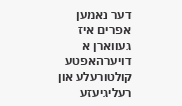דער נאמען אפרים איז געווארן א דויערהאפטע קולטורעלע און רעליגיעזע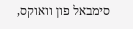סימבאל פון וואוקס,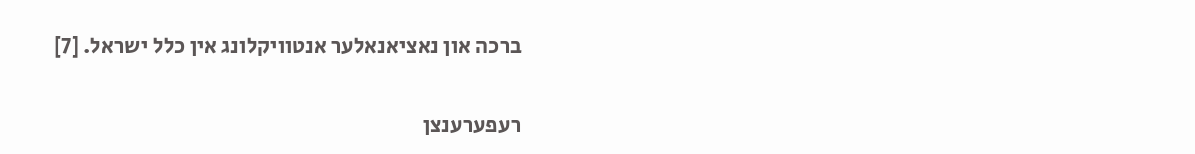ברכה און נאציאנאלער אנטוויקלונג אין כלל ישראל. [7]

רעפערענצן